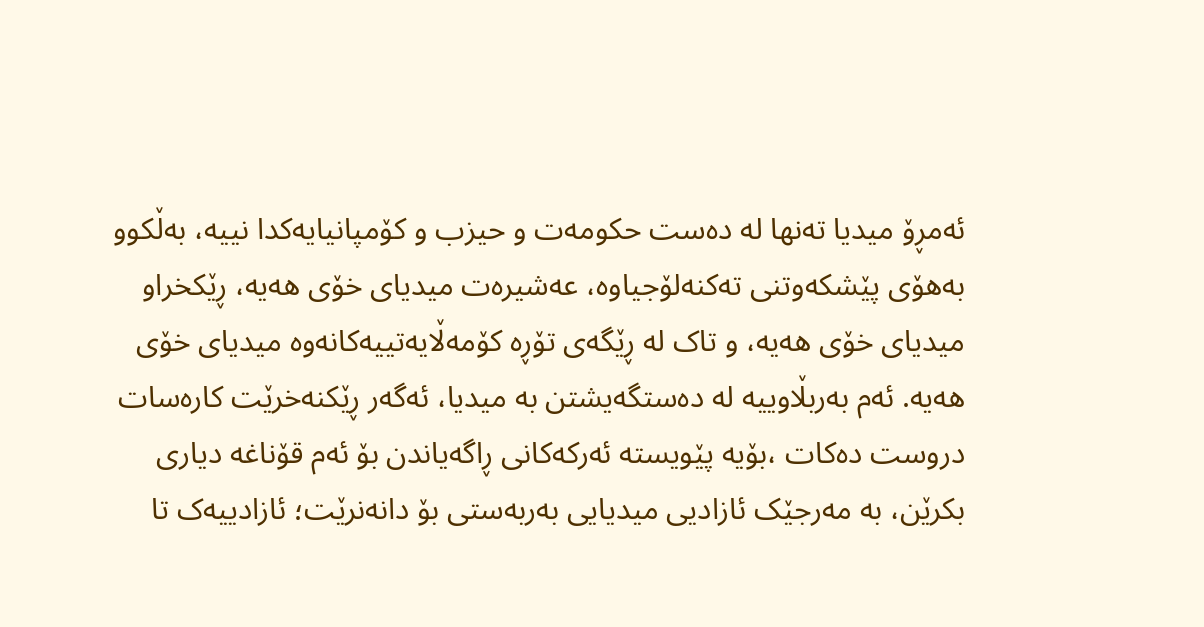ئەمڕۆ میدیا تەنها لە دەست حکومەت و حیزب و کۆمپانیایەکدا نییە، بەڵکوو بەهۆی پێشکەوتنی تەکنەلۆجیاوە، عەشیرەت میدیای خۆی هەیە، ڕێکخراو میدیای خۆی هەیە، و تاک لە ڕێگەی تۆڕە کۆمەڵایەتییەکانەوە میدیای خۆی هەیە. ئەم بەربڵاوییە لە دەستگەیشتن بە میدیا، ئەگەر ڕێکنەخرێت کارەسات دروست دەکات ،بۆیە پێویستە ئەرکەکانی ڕاگەیاندن بۆ ئەم قۆناغە دیاری بكرێن، بە مەرجێک ئازادیی میدیایی بەربەستی بۆ دانەنرێت؛ ئازادییەک تا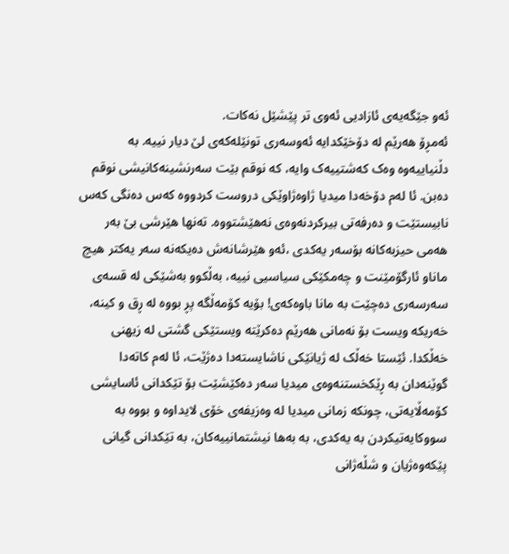ئەو جێگەیەی ئازادیی ئەوی تر پێشێل نەكات.
ئەمڕۆ هەرێم لە دۆخێکدایە ئەوسەری تونێلەکەی لێ دیار نییە. بە دڵنیاییەوە وەک کەشتییەک وایە، کە نوقم بێت سەرنشینەکانیشی نوقم دەبن. ئا لەم دۆخەدا میدیا ژاوەژاوێکی دروست کردووە کەس دەنگی کەس نابیستێت و دەرفەتی بیرکردنەوەی نەهێشتووە. تەنها هێرشی بێ بەر هەمی حیزبەکانە بۆسەر یەکدی ،ئەو هێرشانەش دەیکەنە سەر یەکتر هیچ ماناو ئارگۆمێنت و چەمکێکی سیاسیی نییە، بەڵکوو بەشێکی لە قسەی سەرسەری دەچێت بە مانا باوەکەی! بۆیە کۆمەڵگە پڕ بووە لە ڕق و کینە، خەریکە ویست بۆ نەمانی هەرێم دەکرێتە ویستێکی گشتی لە زیهنی خەڵکدا. ئێستا خەڵک لە ژیانێکی ناشایستەدا دەژێت، ئا لەم کاتەدا گوێنەدان بە ڕێکخستنەوەی میدیا سەر دەکێشێت بۆ تێکدانی ئاسایشی کۆمەڵایەتی، چونکە زمانی میدیا لە وەزیفەی خۆی لایداوە و بووە بە سووکایەتیکردن بە یەکدی، بە بەها نیشتمانییەکان، بە تێکدانی گیانی پێکەوەژیان و شڵەژانی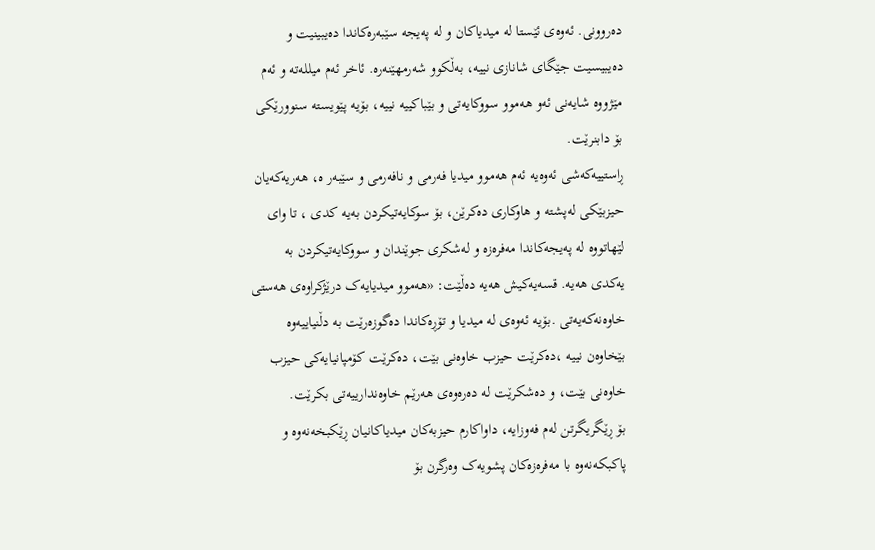دەروونی. ئەوەی ئێستا لە میدیاکان و لە پەیجە سێبەرەکاندا دەیبینیت و دەیبیسیت جێگای شانازی نییە، بەڵکوو شەرمهێنەرە. ئاخر ئەم میللەتە و ئەم مێژووە شایەنی ئەو هەموو سووکایەتی و بێباکییە نییە، بۆیە پێویستە سنوورێکی بۆ دابنرێت.
ڕاستییەکەشی ئەوەیە ئەم هەموو میدیا فەرمی و نافەرمی و سێبەر ە، هەریەکەیان حیزبێکی لەپشتە و هاوکاری دەکرێن، بۆ سوکایەتیکردن بەیە کدی ، تا وای لێهاتووە لە پەیجەکاندا مەفرەزە و لەشکری جوێندان و سووکایەتیکردن بە یەکدی هەیە. قسەیەکیش هەیە دەڵێت: «هەموو میدیایەک درێژکراوەی هەستی خاوەنەکەیەتی .بۆیە ئەوەی لە میدیا و تۆڕەکاندا دەگوزەرێت بە دڵنیاییەوە بێخاوەن نییە ،دەکرێت حیزب خاوەنی بێت، دەکرێت کۆمپانیایەکی حیزب خاوەنی بێت، و دەشکرێت لە دەرەوەی هەرێم خاوەندارییەتی بکرێت.
بۆ ڕێگریگرتن لەم فەوزایە، داواکارم حیزبەکان میدیاکانیان ڕێکبخەنەوە و پاکبکەنەوە با مەفرەزەکان پشویەک وەرگرن بۆ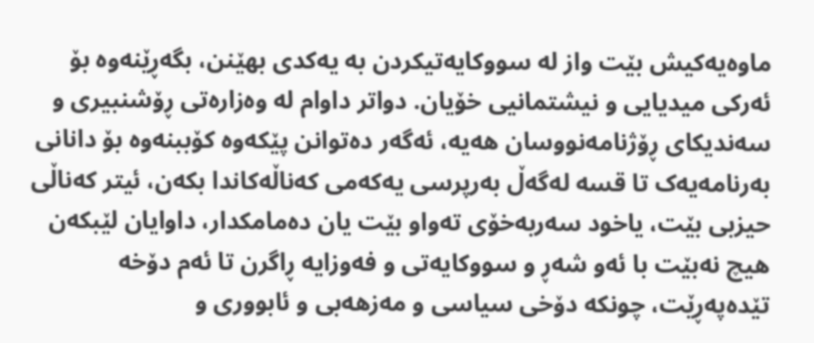ماوەیەکیش بێت واز لە سووکایەتیکردن بە یەکدی بهێنن، بگەڕێنەوە بۆ ئەرکی میدیایی و نیشتمانیی خۆیان. دواتر داوام لە وەزارەتی ڕۆشنبیری و سەندیکای ڕۆژنامەنووسان هەیە، ئەگەر دەتوانن پێکەوە کۆببنەوە بۆ دانانی بەرنامەیەک تا قسە لەگەڵ بەرپرسی یەکەمی کەناڵەکاندا بکەن، ئیتر کەناڵی حیزبی بێت، یاخود سەربەخۆی تەواو بێت یان دەمامکدار، داوایان لێبکەن هیچ نەبێت با ئەو شەڕ و سووکایەتی و فەوزایە ڕاگرن تا ئەم دۆخە تێدەپەڕێت، چونکە دۆخی سیاسی و مەزهەبی و ئابووری و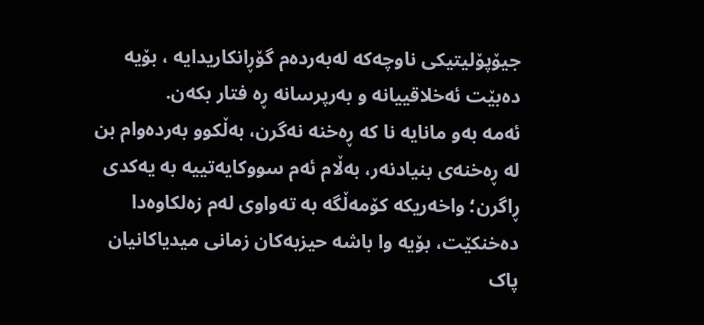جیۆپۆلیتیکی ناوچەکە لەبەردەم گۆڕانکاریدایە ، بۆیە دەبێت ئەخلاقییانە و بەرپرسانە ڕە فتار بکەن.
ئەمە بەو مانایە نا کە ڕەخنە نەگرن، بەڵکوو بەردەوام بن لە ڕەخنەی بنیادنەر، بەڵام ئەم سووکایەتییە بە یەکدی ڕاگرن؛ واخەریکە کۆمەڵگە بە تەواوی لەم زەلکاوەدا دەخنکێت، بۆیە وا باشە حیزبەکان زمانی میدیاکانیان پاک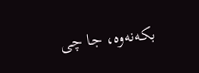بکەنەوە، جا چی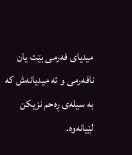میدیای فەرمی بێت یان نافەرمی و ئە میدیانەش کە بە سیلەی ڕەحم نزیکن لێیانەوە.